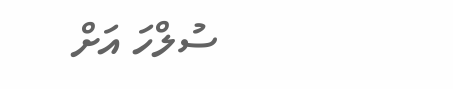ސުލްހަ އަށް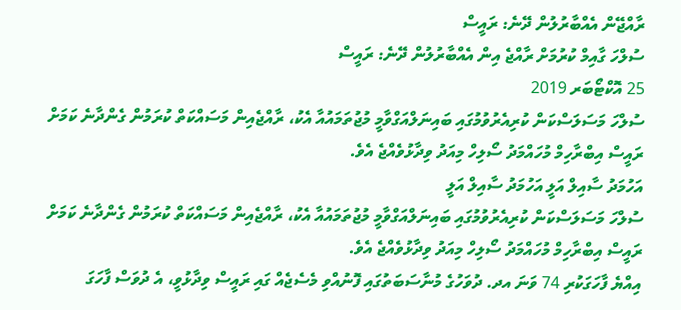ރާއްޖޭން އެއްބާރުލުން ދޭނެ: ރައީސް
ސުލްހަ ގާއިމް ކުރުމަށް ރާއްޖެ އިން އެއްބާރުލުން ދޭނެ: ރައީސް
25 އޮކްޓޯބަރ 2019
ސުލްހަ މަސަލަސްކަން ކުރިއެރުވުމުގައި ބައިނަލްއަގްވާމީ މުޖުތަމައުއާ އެކު، ރާއްޖެއިން މަސައްކަތް ކުރަމުން ގެންދާނެ ކަމަށް ރައީސް އިބްރާހިމް މުހައްމަދު ސޯލިހް މިއަދު ވިދާޅުވެއްޖެ އެވެ.
އަހުމަދު ސާއިލް އަލީ އަހުމަދު ސާއިލް އަލީ
ސުލްހަ މަސަލަސްކަން ކުރިއެރުވުމުގައި ބައިނަލްއަގްވާމީ މުޖުތަމައުއާ އެކު، ރާއްޖެއިން މަސައްކަތް ކުރަމުން ގެންދާނެ ކަމަށް ރައީސް އިބްރާހިމް މުހައްމަދު ސޯލިހް މިއަދު ވިދާޅުވެއްޖެ އެވެ.
އިއްޔެ ފާހަގަކުރި 74 ވަނަ އދ. ދުވަހުގެ މުނާސަބަތުގައި ފޮނުއްވި މެސެޖެއް ގައި ރައީސް ވިދާޅުވީ، އެ ދުވަސް ފާހަގަ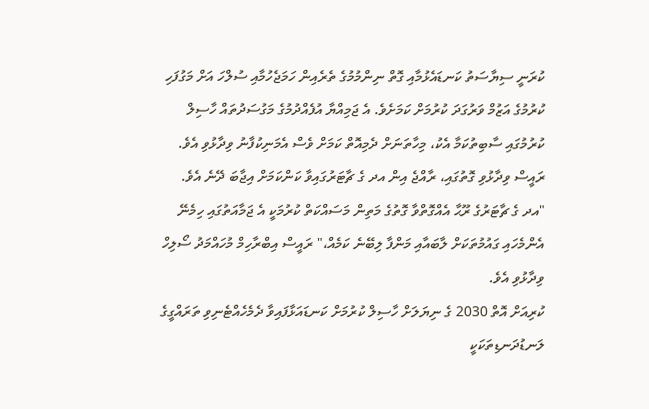ކުރަނީ ސިޔާސަތު ކަނޑައެޅުމާއި ގޮތް ނިންމުމުގެ ތެރެއިން ހަމަޖެހުމާއި ސުލްހަ އަށް މަގުފަހި ކުރުމުގެ އަޒުމް ވަރުގަދަ ކުރުމަށް ކަމަށެވެ. އެ ޖަމިއްޔާ އުފެއްދުމުގެ މަގުސަދުތައް ހާސިލް ކުރުމުގައި ސާބިތުކަމާ އެކު، މިހާތަނަށް ދެމިއޮތް ކަމަށް ވެސް އެމަނިކުފާނު ވިދާޅުވި އެވެ.
ރައީސް ވިދާޅުވި ގޮތުގައި، ރާއްޖެ އިން އދ ގެ ޗާޓަރުގައިވާ ކަންކަމަށް އިޖާބަ ދޭނެ އެވެ.
"އދ ގެ ޗާޓަރުގެ ރޫޙާ އެއްގޮތްވާ ގޮތުގެ މަތިން މަސައްކަތް ކުރުމަކީ އެ ޖަމާއަތުގައި ހިމެނޭ އެންމެހައި ގައުމުތަކަށް ލާބައާއި މަންފާ ލިބޭނެ ކަމެއް،" ރައީސް އިބްރާހިމް މުހައްމަދު ސޯލިހް ވިދާޅުވި އެވެ.
ކުރިއަށް އޮތް 2030 ގެ ނިޔަލަށް ހާސިލް ކުރުމަށް ކަނޑައަޅާފައިވާ ދެމެހެއްޓެނިވި ތަރައްގީގެ ލަނޑުދަނޑިތަކަކީ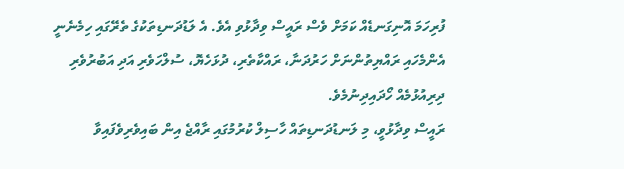ފުރިހަމަ އޮނިގަނޑެއް ކަމަށް ވެސް ރައީސް ވިދާޅުވި އެވެ. އެ ލަޑުދަނޑިތަކުގެ ތެރޭގައި ހިމެނެނީ އެންމެހައި ރައްޔިތުންނަށް ހަރުދަނާ، ރައްކާތެރި، ދުޅަހެޔޮ، ސުލްހަވެރި އަދި އަބުރުވެރި ދިރިއުޅުމެއް ހޯދައިދިނުމެވެ.
ރައީސް ވިދާޅުވީ، މި ލަނޑުދަނޑިތައް ހާސިލް ކުރުމުގައި ރާއްޖެ އިން ބައިވެރިވެފައިވާ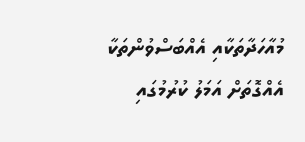މުއާހަދާތަކާއި އެއްބަސްވުންތަކާ އެއްގޮތަށް އަމަލު ކުރުމުގައި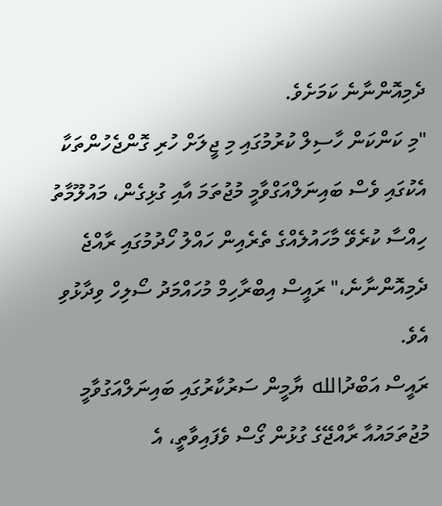ދެމިއޮންނާނެ ކަމަށެވެ.
"މި ކަންކަން ހާސިލް ކުރުމުގައި މި ޖީލަށް ހުރި ގޮންޖެހުންތަކާ އެކުގައި ވެސް ބައިނަލްއަގްވާމީ މުޖުތަމަ އާއި ގުޅިގެން، މައުލޫމާތު ހިއްސާ ކުރެވޭ މާހައުލެއްގެ ތެރެއިން ހައްލު ހޯދުމުގައި ރާއްޖެ ދެމިއޮންނާނެ،" ރައީސް އިބްރާހިމް މުހައްމަދު ސޯލިހް ވިދާޅުވި އެވެ.
ރައީސް އަބްދުالله ޔާމީން ސަރުކާރުގައި ބައިނަލްއަގުވާމީ މުޖުތަމައުއާ ރާއްޖޭގެ ގުޅުން ގޯސް ވެފައިވާތީ، އެ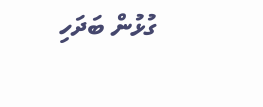ގުޅުން ބަދަހި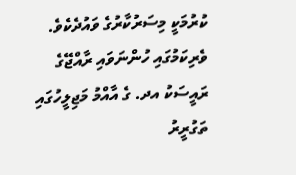ކުރުމަކީ މިސަރުކާރުގެ ވައުދެކެވެ. ވެރިކަމުގައި ހުންނަވައި ރާއްޖޭގެ ރައީސަކު އދ. ގެ އާއްމު މަޖިލީހުގައި ތަގުރީރު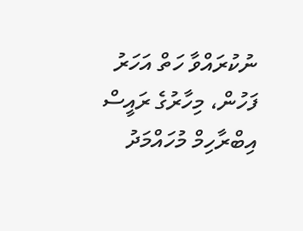ނުކުރައްވާ ހަތް އަހަރު ފަހުން، މިހާރުގެ ރައީސް އިބްރާހިމް މުހައްމަދު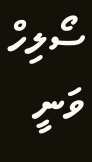ސޯލިހް ވަނީ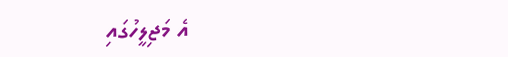އެ މަޖިލީހުގައި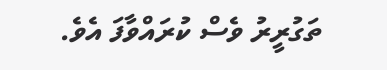ތަގުރީރު ވެސް ކުރައްވާފަ އެވެ.